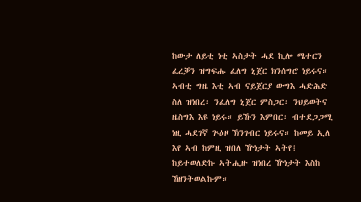ከውታ ለይቲ ነቲ ኣስታት ሓደ ኪሎ ሜተርን ፈረቓን ዝግፍሑ ፈለግ ኒጀር ክንሰግሮ ነይሩና። ኣብቲ ግዜ እቲ ኣብ ናይጀርያ ውግእ ሓድሕድ ስለ ዝነበረ፡ ንፈለግ ኒጀር ምስጋር፡ ንህይወትና ዜስግእ እዩ ነይሩ። ይኹን እምበር፡ ብተደጋጋሚ ነዚ ሓደገኛ ጕዕዞ ኽንገብር ነይሩና። ከመይ ኢለ እየ ኣብ ከምዚ ዝበለ ዅነታት ኣትየ፧ ከይተወለድኩ ኣትሒዙ ዝነበረ ዅነታት እስከ ኸዘንትወልኩም።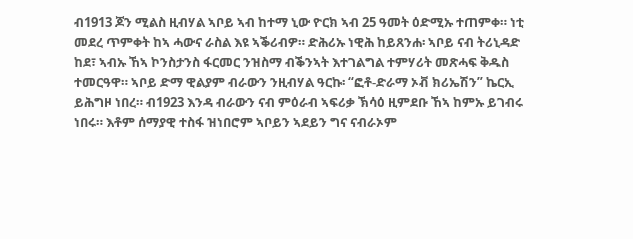ብ1913 ጆን ሚልስ ዚብሃል ኣቦይ ኣብ ከተማ ኒው ዮርክ ኣብ 25 ዓመት ዕድሚኡ ተጠምቀ። ነቲ መደረ ጥምቀት ከኣ ሓውና ራስል እዩ ኣቕሪብዎ። ድሕሪኡ ነዊሕ ከይጸንሐ፡ ኣቦይ ናብ ትሪኒዳድ ከደ፣ ኣብኡ ኸኣ ኮንስታንስ ፋርመር ንዝስማ ብቕንኣት እተገልግል ተምሃሪት መጽሓፍ ቅዱስ ተመርዓዋ። ኣቦይ ድማ ዊልያም ብራውን ንዚብሃል ዓርኩ፡ “ፎቶ-ድራማ ኦቭ ክሪኤሽን” ኬርኢ ይሕግዞ ነበረ። ብ1923 እንዳ ብራውን ናብ ምዕራብ ኣፍሪቃ ኽሳዕ ዚምደቡ ኸኣ ከምኡ ይገብሩ ነበሩ። እቶም ሰማያዊ ተስፋ ዝነበሮም ኣቦይን ኣደይን ግና ናብራኦም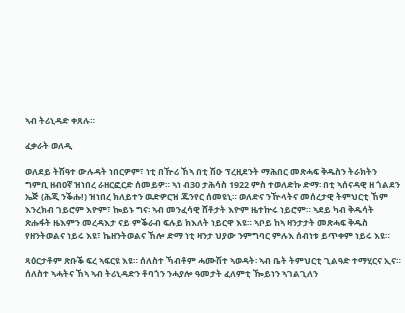ኣብ ትሪኒዳድ ቀጸሉ።

ፈቃራት ወለዲ

ወለደይ ትሽዓተ ውሉዳት ነበርዎም፣ ነቲ በዅሪ ኸኣ በቲ ሽዑ ፕረዚደንት ማሕበር መጽሓፍ ቅዱስን ትራክትን ግምቢ ዘብዐኛ ዝነበረ ራዘርፎርድ ሰመይዎ። ኣነ ብ30 ታሕሳስ 1922 ምስ ተወለድኩ ድማ፡ በቲ ኣሰናዳዊ ዘ ጎልደን ኤጅ (ሕጂ ንቕሑ!) ዝነበረ ክለይተን ዉድዎርዝ ጁንየር ሰመዩኒ። ወለድና ንዅላትና መሰረታዊ ትምህርቲ ኸም እንረክብ ገይሮም እዮም፣ ኰይኑ ግና፡ ኣብ መንፈሳዊ ሸቶታት እዮም ዜተኵሩ ነይሮም። ኣደይ ካብ ቅዱሳት ጽሑፋት ዜእምን መረዳእታ ናይ ምቕራብ ፍሉይ ክእለት ነይርዋ እዩ። ኣቦይ ከኣ ዛንታታት መጽሓፍ ቅዱስ የዘንትወልና ነይሩ እዩ፣ ኬዘንትወልና ኸሎ ድማ ነቲ ዛንታ ህያው ንምግባር ምሉእ ሰብነቱ ይጥቀም ነይሩ እዩ።

ጻዕርታቶም ጽቡቕ ፍረ ኣፍርዩ እዩ። ሰለስተ ኻብቶም ሓሙሽተ ኣወዳት፡ ኣብ ቤት ትምህርቲ ጊልዓድ ተማሂርና ኢና። ሰለስተ ኣሓትና ኸኣ ኣብ ትሪኒዳድን ቶባጎን ንሓያሎ ዓመታት ፈለምቲ ዀይነን ኣገልጊለን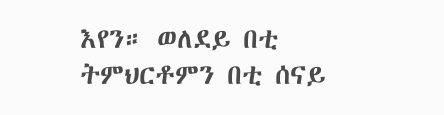እየን። ወለደይ በቲ ትምህርቶምን በቲ ሰናይ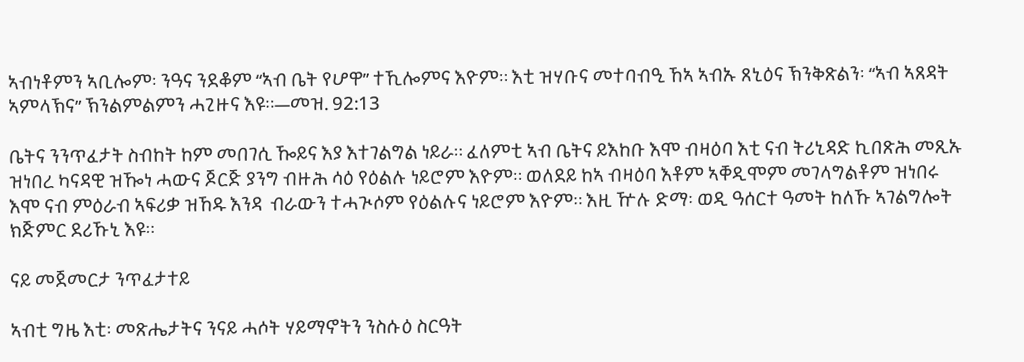ኣብነቶምን ኣቢሎም፡ ንዓና ንደቆም “ኣብ ቤት የሆዋ” ተኺሎምና እዮም። እቲ ዝሃቡና መተባብዒ ኸኣ ኣብኡ ጸኒዕና ኽንቅጽልን፡ “ኣብ ኣጸዳት ኣምላኽና” ኽንልምልምን ሓጊዙና እዩ።—መዝ. 92:13

ቤትና ንንጥፈታት ስብከት ከም መበገሲ ዀይና እያ እተገልግል ነይራ። ፈለምቲ ኣብ ቤትና ይእከቡ እሞ ብዛዕባ እቲ ናብ ትሪኒዳድ ኪበጽሕ መጺኡ ዝነበረ ካናዳዊ ዝዀነ ሓውና ጆርጅ ያንግ ብዙሕ ሳዕ የዕልሉ ነይሮም እዮም። ወለደይ ከኣ ብዛዕባ እቶም ኣቐዲሞም መገላግልቶም ዝነበሩ እሞ ናብ ምዕራብ ኣፍሪቃ ዝኸዱ እንዳ  ብራውን ተሓጒሶም የዕልሉና ነይሮም እዮም። እዚ ዅሉ ድማ፡ ወዲ ዓሰርተ ዓመት ከለኹ ኣገልግሎት ክጅምር ደሪኹኒ እዩ።

ናይ መጀመርታ ንጥፈታተይ

ኣብቲ ግዜ እቲ፡ መጽሔታትና ንናይ ሓሶት ሃይማኖትን ንስሱዕ ስርዓት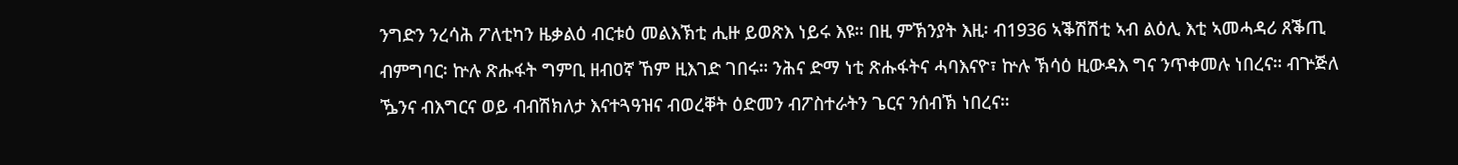ንግድን ንረሳሕ ፖለቲካን ዜቃልዕ ብርቱዕ መልእኽቲ ሒዙ ይወጽእ ነይሩ እዩ። በዚ ምኽንያት እዚ፡ ብ1936 ኣቕሽሽቲ ኣብ ልዕሊ እቲ ኣመሓዳሪ ጸቕጢ ብምግባር፡ ኵሉ ጽሑፋት ግምቢ ዘብዐኛ ኸም ዚእገድ ገበሩ። ንሕና ድማ ነቲ ጽሑፋትና ሓባእናዮ፣ ኵሉ ኽሳዕ ዚውዳእ ግና ንጥቀመሉ ነበረና። ብጕጅለ ዄንና ብእግርና ወይ ብብሽክለታ እናተጓዓዝና ብወረቐት ዕድመን ብፖስተራትን ጌርና ንሰብኽ ነበረና።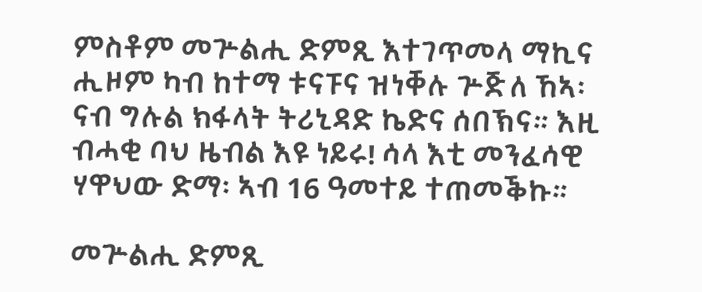ምስቶም መጕልሒ ድምጺ እተገጥመላ ማኪና ሒዞም ካብ ከተማ ቱናፑና ዝነቐሉ ጕጅለ ኸኣ፡ ናብ ግሉል ክፋላት ትሪኒዳድ ኬድና ሰበኽና። እዚ ብሓቂ ባህ ዜብል እዩ ነይሩ! ሳላ እቲ መንፈሳዊ ሃዋህው ድማ፡ ኣብ 16 ዓመተይ ተጠመቕኩ።

መጕልሒ ድምጺ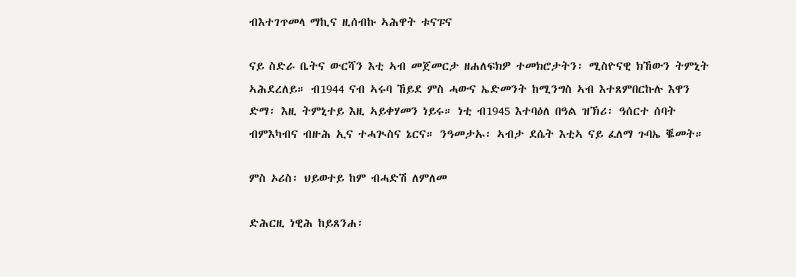ብእተገጥመላ ማኪና ዚሰብኩ ኣሕዋት ቱናፑና

ናይ ስድራ ቤትና ውርሻን እቲ ኣብ መጀመርታ ዘሐለፍክዎ ተመክሮታትን፡ ሚስዮናዊ ክኸውን ትምኒት ኣሕደረለይ። ብ1944 ናብ ኣሩባ ኸይደ ምስ ሓውና ኤድመንት ከሚንግስ ኣብ እተጸምበርኩሉ እዋን ድማ፡ እዚ ትምኒተይ እዚ ኣይቀሃመን ነይሩ። ነቲ ብ1945 እተባዕለ በዓል ዝኽሪ፡ ዓሰርተ ሰባት ብምእካብና ብዙሕ ኢና ተሓጒስና ኔርና። ንዓመታኡ፡ ኣብታ ደሴት እቲኣ ናይ ፈለማ ጉባኤ ቘመት።

ምስ ኦሪስ፡ ህይወተይ ከም ብሓድሽ ለምለመ

ድሕርዚ ነዊሕ ከይጸንሐ፡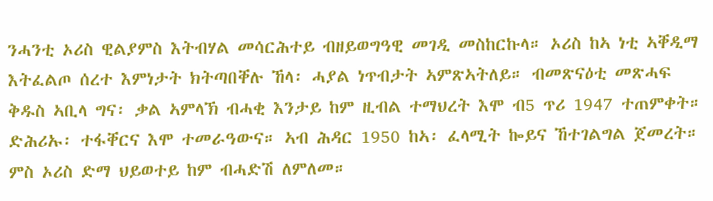ንሓንቲ ኦሪስ ዊልያምስ እትብሃል መሳርሕተይ ብዘይወግዓዊ መገዲ መስከርኩላ። ኦሪስ ከኣ ነቲ ኣቐዲማ እትፈልጦ ሰረተ እምነታት ክትጣበቐሉ ኸላ፡ ሓያል ነጥብታት ኣምጽኣትለይ። ብመጽናዕቲ መጽሓፍ ቅዱስ ኣቢላ ግና፡ ቃል ኣምላኽ ብሓቂ እንታይ ከም ዚብል ተማህረት እሞ ብ5 ጥሪ 1947 ተጠምቀት። ድሕሪኡ፡ ተፋቐርና እሞ ተመራዓውና። ኣብ ሕዳር 1950 ከኣ፡ ፈላሚት ኰይና ኸተገልግል ጀመረት። ምስ ኦሪስ ድማ ህይወተይ ከም ብሓድሽ ለምለመ።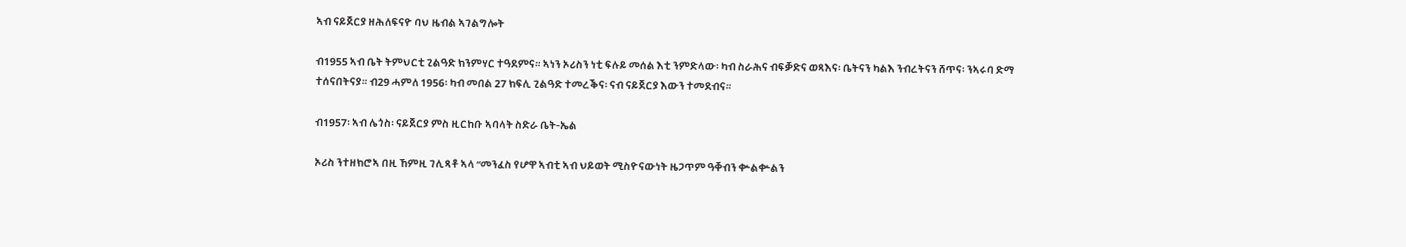ኣብ ናይጀርያ ዘሕለፍናዮ ባህ ዜብል ኣገልግሎት

ብ1955 ኣብ ቤት ትምህርቲ ጊልዓድ ክንምሃር ተዓደምና። ኣነን ኦሪስን ነቲ ፍሉይ መሰል እቲ ንምድላው፡ ካብ ስራሕና ብፍቓድና ወጻእና፡ ቤትናን ካልእ ንብረትናን ሸጥና፡ ንኣሩባ ድማ ተሰናበትናያ። ብ29 ሓምለ 1956፡ ካብ መበል 27 ክፍሊ ጊልዓድ ተመረቕና፡ ናብ ናይጀርያ እውን ተመደብና።

ብ1957፡ ኣብ ሌጎስ፡ ናይጀርያ ምስ ዚርከቡ ኣባላት ስድራ ቤት-ኤል

ኦሪስ ንተዘክሮኣ በዚ ኸምዚ ገሊጻቶ ኣላ “መንፈስ የሆዋ ኣብቲ ኣብ ህይወት ሚስዮናውነት ዜጋጥም ዓቐብን ቍልቍልን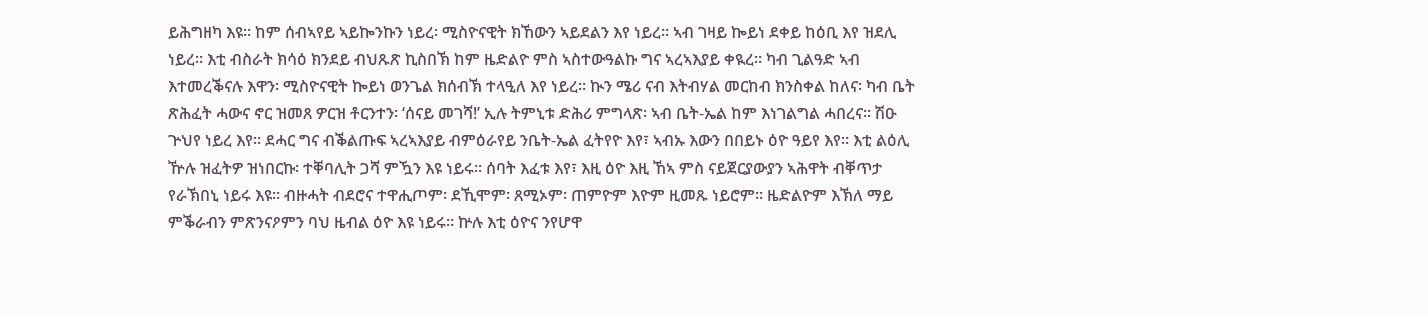ይሕግዘካ እዩ። ከም ሰብኣየይ ኣይኰንኩን ነይረ፡ ሚስዮናዊት ክኸውን ኣይደልን እየ ነይረ። ኣብ ገዛይ ኰይነ ደቀይ ከዕቢ እየ ዝደሊ ነይረ። እቲ ብስራት ክሳዕ ክንደይ ብህጹጽ ኪስበኽ ከም ዜድልዮ ምስ ኣስተውዓልኩ ግና ኣረኣእያይ ቀዪረ። ካብ ጊልዓድ ኣብ እተመረቕናሉ እዋን፡ ሚስዮናዊት ኰይነ ወንጌል ክሰብኽ ተላዒለ እየ ነይረ። ኲን ሜሪ ናብ እትብሃል መርከብ ክንስቀል ከለና፡ ካብ ቤት ጽሕፈት ሓውና ኖር ዝመጸ ዎርዝ ቶርንተን፡ ‘ሰናይ መገሻ!’ ኢሉ ትምኒቱ ድሕሪ ምግላጽ፡ ኣብ ቤት-ኤል ከም እነገልግል ሓበረና። ሽዑ ጕህየ ነይረ እየ። ደሓር ግና ብቕልጡፍ ኣረኣእያይ ብምዕራየይ ንቤት-ኤል ፈትየዮ እየ፣ ኣብኡ እውን በበይኑ ዕዮ ዓይየ እየ። እቲ ልዕሊ ዅሉ ዝፈትዎ ዝነበርኩ፡ ተቐባሊት ጋሻ ምዃን እዩ ነይሩ። ሰባት እፈቱ እየ፣ እዚ ዕዮ እዚ ኸኣ ምስ ናይጀርያውያን ኣሕዋት ብቐጥታ የራኽበኒ ነይሩ እዩ። ብዙሓት ብደሮና ተዋሒጦም፡ ደኺሞም፡ ጸሚኦም፡ ጠምዮም እዮም ዚመጹ ነይሮም። ዜድልዮም እኽለ ማይ ምቕራብን ምጽንናዖምን ባህ ዜብል ዕዮ እዩ ነይሩ። ኵሉ እቲ ዕዮና ንየሆዋ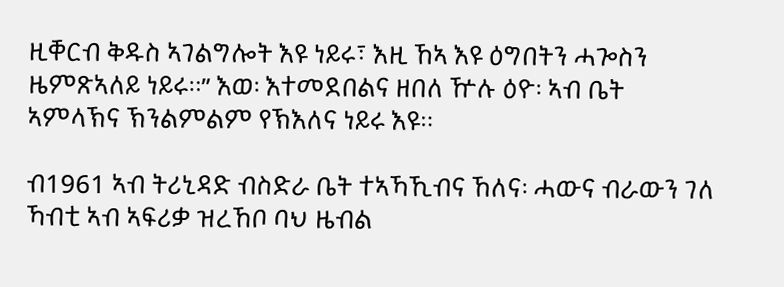ዚቐርብ ቅዱስ ኣገልግሎት እዩ ነይሩ፣ እዚ ኸኣ እዩ ዕግበትን ሓጐስን ዜምጽኣለይ ነይሩ።” እወ፡ እተመደበልና ዘበለ ዅሉ ዕዮ፡ ኣብ ቤት ኣምላኽና ኽንልምልም የኽእለና ነይሩ እዩ።

ብ1961 ኣብ ትሪኒዳድ ብስድራ ቤት ተኣኻኺብና ኸለና፡ ሓውና ብራውን ገለ ኻብቲ ኣብ ኣፍሪቃ ዝረኸቦ ባህ ዜብል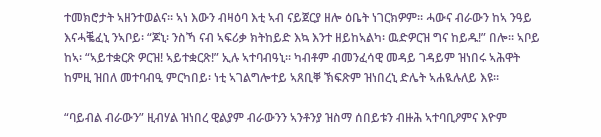ተመክሮታት ኣዘንተወልና። ኣነ እውን ብዛዕባ እቲ ኣብ ናይጀርያ ዘሎ ዕቤት ነገርክዎም። ሓውና ብራውን ከኣ ንዓይ እናሓቘፈኒ ንኣቦይ፡ “ጆኒ፡ ንስኻ ናብ ኣፍሪቃ ክትከይድ እኳ እንተ ዘይከኣልካ፡ ዉድዎርዝ ግና ከይዱ!” በሎ። ኣቦይ ከኣ፡ “ኣይተቋርጽ ዎርዝ! ኣይተቋርጽ!” ኢሉ ኣተባብዓኒ። ካብቶም ብመንፈሳዊ መዳይ ገዳይም ዝነበሩ ኣሕዋት ከምዚ ዝበለ መተባብዒ ምርካበይ፡ ነቲ ኣገልግሎተይ ኣጸቢቐ ኽፍጽም ዝነበረኒ ድሌት ኣሐዪሉለይ እዩ።

“ባይብል ብራውን” ዚብሃል ዝነበረ ዊልያም ብራውንን ኣንቶንያ ዝስማ ሰበይቱን ብዙሕ ኣተባቢዖምና እዮም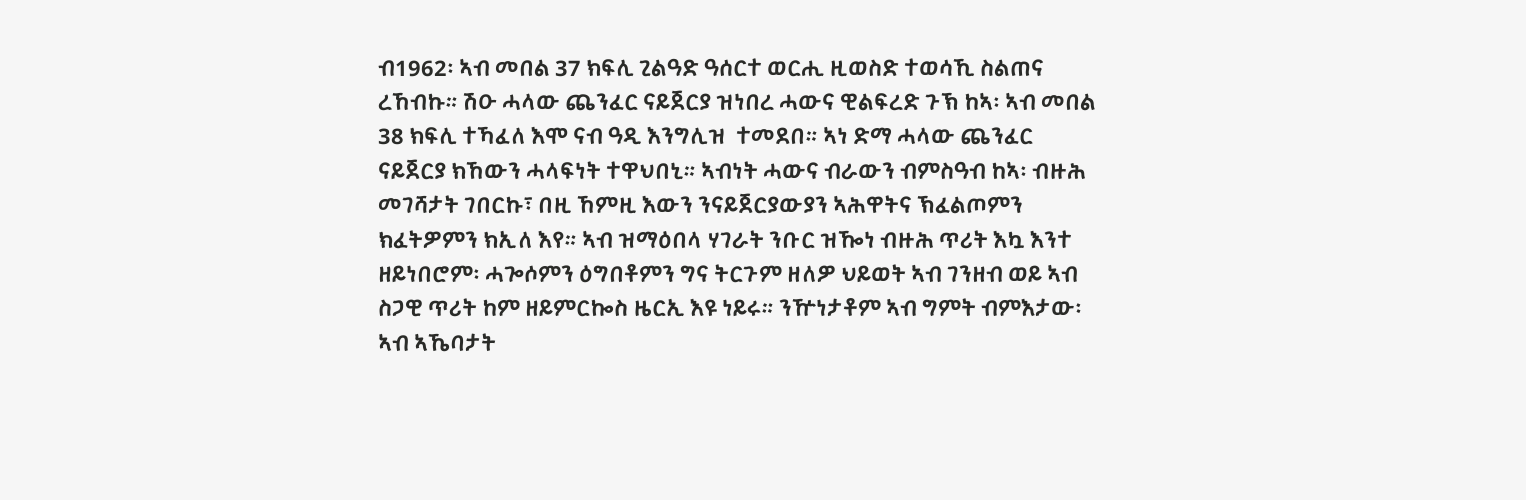ብ1962፡ ኣብ መበል 37 ክፍሊ ጊልዓድ ዓሰርተ ወርሒ ዚወስድ ተወሳኺ ስልጠና ረኸብኩ። ሽዑ ሓላው ጨንፈር ናይጀርያ ዝነበረ ሓውና ዊልፍረድ ጉኽ ከኣ፡ ኣብ መበል 38 ክፍሊ ተኻፈለ እሞ ናብ ዓዲ እንግሊዝ  ተመደበ። ኣነ ድማ ሓላው ጨንፈር ናይጀርያ ክኸውን ሓላፍነት ተዋህበኒ። ኣብነት ሓውና ብራውን ብምስዓብ ከኣ፡ ብዙሕ መገሻታት ገበርኩ፣ በዚ ኸምዚ እውን ንናይጀርያውያን ኣሕዋትና ኽፈልጦምን ክፈትዎምን ክኢለ እየ። ኣብ ዝማዕበላ ሃገራት ንቡር ዝዀነ ብዙሕ ጥሪት እኳ እንተ ዘይነበሮም፡ ሓጐሶምን ዕግበቶምን ግና ትርጉም ዘለዎ ህይወት ኣብ ገንዘብ ወይ ኣብ ስጋዊ ጥሪት ከም ዘይምርኰስ ዜርኢ እዩ ነይሩ። ንዅነታቶም ኣብ ግምት ብምእታው፡ ኣብ ኣኼባታት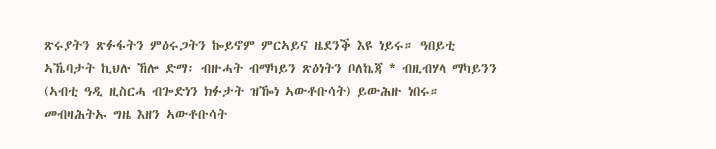ጽሩያትን ጽፉፋትን ምዕሩጋትን ኰይኖም ምርኣይና ዜደንቕ እዩ ነይሩ። ዓበይቲ ኣኼባታት ኪህሉ ኸሎ ድማ፡ ብዙሓት ብማካይን ጽዕነትን ቦለኬጃ * ብዚብሃላ ማካይንን (ኣብቲ ዓዲ ዚስርሓ ብጐድነን ክፉታት ዝዀነ ኣውቶቡሳት) ይውሕዙ ነበሩ። መብዛሕትኡ ግዜ እዘን ኣውቶቡሳት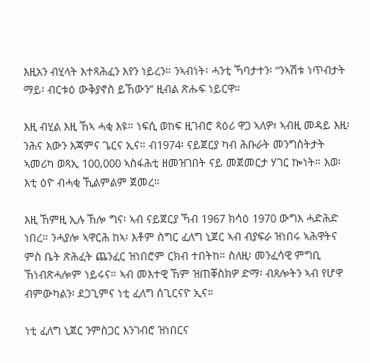እዚአን ብሂላት እተጻሕፈን እየን ነይረን። ንኣብነት፡ ሓንቲ ኻባታተን፡ “ንኣሽቱ ነጥብታት ማይ፡ ብርቱዕ ውቅያኖስ ይኸውን” ዚብል ጽሑፍ ነይርዋ።

እዚ ብሂል እዚ ኸኣ ሓቂ እዩ። ነፍሲ ወከፍ ዚገብሮ ጻዕሪ ዋጋ ኣለዎ፣ ኣብዚ መዳይ እዚ፡ ንሕና እውን እጃምና ጌርና ኢና። ብ1974፡ ናይጀርያ ካብ ሕቡራት መንግስትታት ኣመሪካ ወጻኢ 100,000 ኣስፋሕቲ ዘመዝገበት ናይ መጀመርታ ሃገር ኰነት። እወ፡ እቲ ዕዮ ብሓቂ ኺልምልም ጀመረ።

እዚ ኸምዚ ኢሉ ኸሎ ግና፡ ኣብ ናይጀርያ ኻብ 1967 ክሳዕ 1970 ውግእ ሓድሕድ ነበረ። ንሓያሎ ኣዋርሕ ከኣ፡ እቶም ስግር ፈለግ ኒጀር ኣብ ብያፍራ ዝነበሩ ኣሕዋትና ምስ ቤት ጽሕፈት ጨንፈር ዝነበሮም ርክብ ተበትከ። ስለዚ፡ መንፈሳዊ ምግቢ ኸነብጽሓሎም ነይሩና። ኣብ መእተዊ ኸም ዝጠቐስክዎ ድማ፡ ብጸሎትን ኣብ የሆዋ ብምውካልን፡ ደጋጊምና ነቲ ፈለግ ሰጊርናዮ ኢና።

ነቲ ፈለግ ኒጀር ንምስጋር እንገብሮ ዝነበርና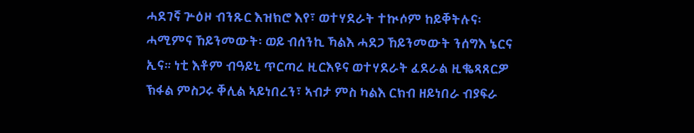ሓደገኛ ጕዕዞ ብንጹር እዝክሮ እየ፣ ወተሃደራት ተኲሶም ከይቐትሉና፡ ሓሚምና ኸይንመውት፡ ወይ ብሰንኪ ኻልእ ሓደጋ ኸይንመውት ንሰግእ ኔርና ኢና። ነቲ እቶም ብዓይኒ ጥርጣረ ዚርእዩና ወተሃደራት ፈደራል ዚቈጻጸርዎ ኽፋል ምስጋሩ ቐሊል ኣይነበረን፣ ኣብታ ምስ ካልእ ርክብ ዘይነበራ ብያፍራ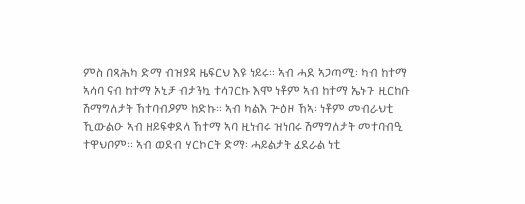ምስ በጻሕካ ድማ ብዝያዳ ዜፍርህ እዩ ነይሩ። ኣብ ሓደ ኣጋጣሚ፡ ካብ ከተማ ኣሳባ ናብ ከተማ ኦኒቻ ብታንኳ ተሳገርኩ እሞ ነቶም ኣብ ከተማ ኤኑጉ ዚርከቡ ሽማግለታት ኸተባብዖም ከድኩ። ኣብ ካልእ ጕዕዞ ኸኣ፡ ነቶም መብራህቲ ኺውልዑ ኣብ ዘይፍቀደላ ኸተማ ኣባ ዚነብሩ ዝነበሩ ሽማግለታት መተባብዒ ተዋህቦም። ኣብ ወደብ ሃርኮርት ድማ፡ ሓይልታት ፈደራል ነቲ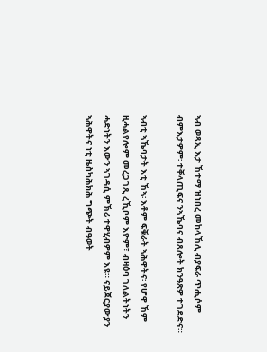ኣብ ወጻኢ እታ ኸተማ ዝነበረ መከላኸሊ ብያፍራ ጥሒሶም ብምእታዎም፡ ተቐላጢፍና ንኣኼባና ብጸሎት ክንዓጽዎ ተገደድና።

ኣብቲ ኣኼባታት እቲ ኸኣ፡ እቶም ፍቑራት ኣሕዋትና፡ የሆዋ ኸም ዚሓልየሎም መረጋገጺ ረኺቦም እዮም፣ ብዛዕባ ገለልትነትን ሓድነትን እውን ኣገዳሲ ምኽሪ ተዋሂብዎም እዩ። ናይጀርያውያን ኣሕዋትና ነቲ ዜስካሕክሕ ግጭት ብዓወት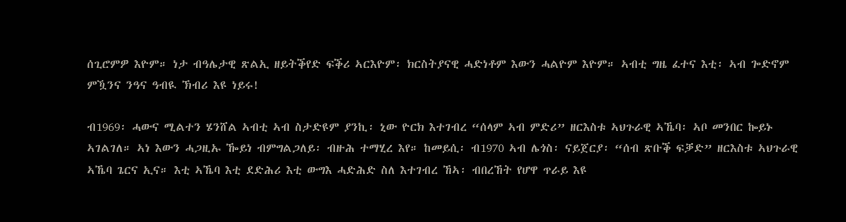ሰጊሮምዎ እዮም። ነታ ብዓሌታዊ ጽልኢ ዘይትቕየድ ፍቕሪ ኣርእዮም፡ ክርስትያናዊ ሓድነቶም እውን ሓልዮም እዮም። ኣብቲ ግዜ ፈተና እቲ፡ ኣብ ጐድኖም ምዃንና ንዓና ዓብዪ ኽብሪ እዩ ነይሩ!

ብ1969፡ ሓውና ሚልተን ሄንሸል ኣብቲ ኣብ ስታድዩም ያንኪ፡ ኒው ዮርክ እተገብረ “ሰላም ኣብ ምድሪ” ዘርእስቱ ኣህጉራዊ ኣኼባ፡ ኣቦ መንበር ኰይኑ ኣገልገለ። ኣነ እውን ሓጋዚኡ ዀይነ ብምግልጋለይ፡ ብዙሕ ተማሂረ እየ። ከመይሲ፡ ብ1970 ኣብ ሌጎስ፡ ናይጀርያ፡ “ሰብ ጽቡቕ ፍቓድ” ዘርእስቱ ኣህጉራዊ ኣኼባ ጌርና ኢና። እቲ ኣኼባ እቲ ደድሕሪ እቲ ውግእ ሓድሕድ ስለ እተገብረ ኸኣ፡ ብበረኸት የሆዋ ጥራይ እዩ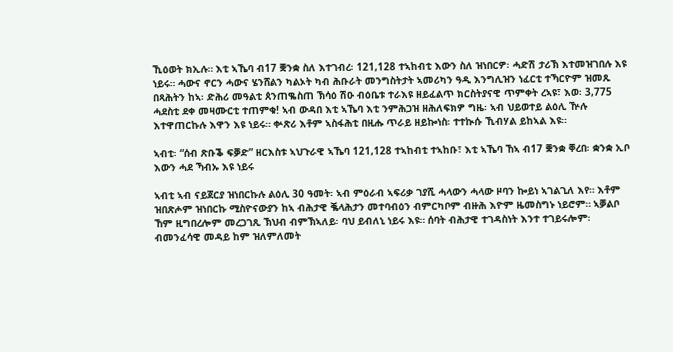ኺዕወት ክኢሉ። እቲ ኣኼባ ብ17 ቛንቋ ስለ እተገብረ፡ 121,128 ተኣከብቲ እውን ስለ ዝነበርዎ፡ ሓድሽ ታሪኽ እተመዝገበሉ እዩ ነይሩ። ሓውና ኖርን ሓውና ሄንሸልን ካልኦት ካብ ሕቡራት መንግስትታት ኣመሪካን ዓዲ እንግሊዝን ነፈርቲ ተኻርዮም ዝመጹ በጻሕትን ከኣ፡ ድሕሪ መዓልቲ ጰንጠቈስጠ ኽሳዕ ሽዑ ብዕቤቱ ተራእዩ ዘይፈልጥ ክርስትያናዊ ጥምቀት ረኣዩ፣ እወ፡ 3,775 ሓደስቲ ደቀ መዛሙርቲ ተጠምቁ! ኣብ ውዳበ እቲ ኣኼባ እቲ ንምሕጋዝ ዘሕለፍክዎ ግዜ፡ ኣብ ህይወተይ ልዕሊ ዅሉ እተዋጠርኩሉ እዋን እዩ ነይሩ። ቍጽሪ እቶም ኣስፋሕቲ በዚሑ ጥራይ ዘይኰነስ፡ ተተኲሱ ኺብሃል ይከኣል እዩ።

ኣብቲ፡ “ሰብ ጽቡቕ ፍቓድ” ዘርእስቱ ኣህጉራዊ ኣኼባ 121,128 ተኣከብቲ ተኣከቡ፣ እቲ ኣኼባ ኸኣ ብ17 ቛንቋ ቐረበ፡ ቋንቋ ኢቦ እውን ሓደ ኻብኡ እዩ ነይሩ

ኣብቲ ኣብ ናይጀርያ ዝነበርኩሉ ልዕሊ 30 ዓመት፡ ኣብ ምዕራብ ኣፍሪቃ ገያሺ ሓላውን ሓላው ዞባን ኰይነ ኣገልጊለ እየ። እቶም ዝበጽሖም ዝነበርኩ ሚስዮናውያን ከኣ ብሕታዊ ቘላሕታን መተባብዕን ብምርካቦም ብዙሕ እዮም ዜመስግኑ ነይሮም። ኣቓልቦ ኸም ዚግበረሎም መረጋገጺ ኽህብ ብምኽኣለይ፡ ባህ ይብለኒ ነይሩ እዩ። ሰባት ብሕታዊ ተገዳስነት እንተ ተገይሩሎም፡ ብመንፈሳዊ መዳይ ከም ዝለምለመት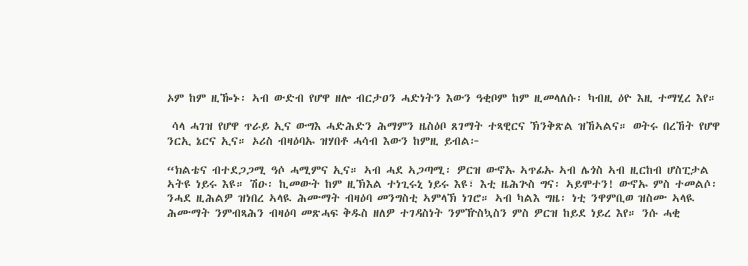ኦም ከም ዚዀኑ፡ ኣብ ውድብ የሆዋ ዘሎ ብርታዐን ሓድነትን እውን ዓቂቦም ከም ዚመላለሱ፡ ካብዚ ዕዮ እዚ ተማሂረ እየ።

 ሳላ ሓገዝ የሆዋ ጥራይ ኢና ውግእ ሓድሕድን ሕማምን ዜስዕቦ ጸገማት ተጻዊርና ኽንቅጽል ዝኸኣልና። ወትሩ በረኸት የሆዋ ንርኢ ኔርና ኢና። ኦሪስ ብዛዕባኡ ዝሃበቶ ሓሳብ እውን ከምዚ ይብል፦

“ክልቴና ብተደጋጋሚ ዓሶ ሓሚምና ኢና። ኣብ ሓደ ኣጋጣሚ፡ ዎርዝ ውኖኡ ኣጥፊኡ ኣብ ሌጎስ ኣብ ዚርከብ ሆስፒታል ኣትዩ ነይሩ እዩ። ሽዑ፡ ኪመውት ከም ዚኽእል ተነጊሩኒ ነይሩ እዩ፣ እቲ ዜሕጕስ ግና፡ ኣይሞተን! ውኖኡ ምስ ተመልሶ፡ ንሓደ ዚሕልዎ ዝነበረ ኣላዪ ሕሙማት ብዛዕባ መንግስቲ ኣምላኽ ነገሮ። ኣብ ካልእ ግዜ፡ ነቲ ንዋምቢወ ዝስሙ ኣላዪ ሕሙማት ንምብጻሕን ብዛዕባ መጽሓፍ ቅዱስ ዘለዎ ተገዳስነት ንምዅስኳስን ምስ ዎርዝ ከይደ ነይረ እየ። ንሱ ሓቂ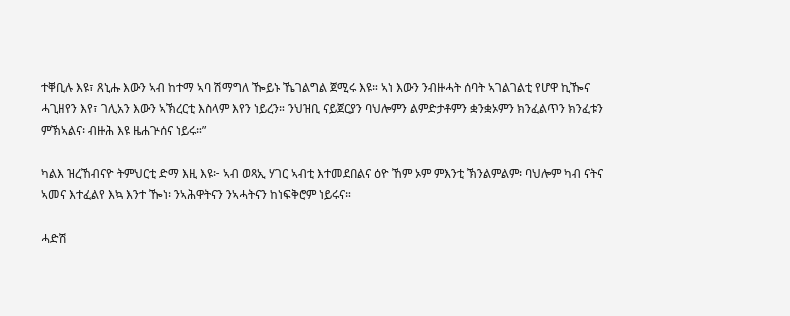ተቐቢሉ እዩ፣ ጸኒሑ እውን ኣብ ከተማ ኣባ ሽማግለ ዀይኑ ኼገልግል ጀሚሩ እዩ። ኣነ እውን ንብዙሓት ሰባት ኣገልገልቲ የሆዋ ኪዀና ሓጊዘየን እየ፣ ገሊአን እውን ኣኽረርቲ እስላም እየን ነይረን። ንህዝቢ ናይጀርያን ባህሎምን ልምድታቶምን ቋንቋኦምን ክንፈልጥን ክንፈቱን ምኽኣልና፡ ብዙሕ እዩ ዜሐጕሰና ነይሩ።”

ካልእ ዝረኸብናዮ ትምህርቲ ድማ እዚ እዩ፦ ኣብ ወጻኢ ሃገር ኣብቲ እተመደበልና ዕዮ ኸም ኦም ምእንቲ ኽንልምልም፡ ባህሎም ካብ ናትና ኣመና እተፈልየ እኳ እንተ ዀነ፡ ንኣሕዋትናን ንኣሓትናን ከነፍቅሮም ነይሩና።

ሓድሽ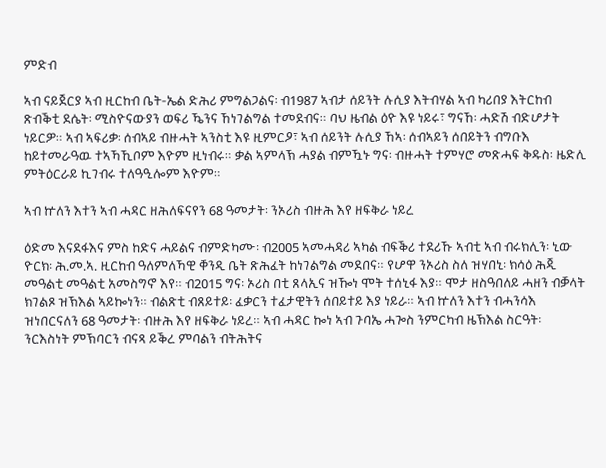ምድብ

ኣብ ናይጀርያ ኣብ ዚርከብ ቤት-ኤል ድሕሪ ምግልጋልና፡ ብ1987 ኣብታ ሰይንት ሉሲያ እትብሃል ኣብ ካሪበያ እትርከብ ጽብቕቲ ደሴት፡ ሚስዮናውያን ወፍሪ ዄንና ኸነገልግል ተመደብና። ባህ ዜብል ዕዮ እዩ ነይሩ፣ ግናኸ፡ ሓድሽ ብድሆታት ነይርዎ። ኣብ ኣፍሪቃ፡ ሰብኣይ ብዙሓት ኣንስቲ እዩ ዚምርዖ፣ ኣብ ሰይንት ሉሲያ ኸኣ፡ ሰብኣይን ሰበይትን ብግቡእ ከይተመራዓዉ ተኣኻኺቦም እዮም ዚነብሩ። ቃል ኣምላኽ ሓያል ብምዃኑ ግና፡ ብዙሓት ተምሃሮ መጽሓፍ ቅዱስ፡ ዜድሊ ምትዕርራይ ኪገብሩ ተለዓዒሎም እዮም።

ኣብ ኵለን እተን ኣብ ሓዳር ዘሕለፍናየን 68 ዓመታት፡ ንኦሪስ ብዙሕ እየ ዘፍቅራ ነይረ

ዕድመ እናደፋእና ምስ ከድና ሓይልና ብምድካሙ፡ ብ2005 ኣመሓዳሪ ኣካል ብፍቕሪ ተደሪኹ ኣብቲ ኣብ ብሩክሊን፡ ኒው ዮርክ፡ ሕ.መ.ኣ. ዚርከብ ዓለምለኻዊ ቐንዲ ቤት ጽሕፈት ከነገልግል መደበና። የሆዋ ንኦሪስ ስለ ዝሃበኒ፡ ክሳዕ ሕጂ መዓልቲ መዓልቲ አመስግኖ እየ። ብ2015 ግና፡ ኦሪስ በቲ ጸላኢና ዝዀነ ሞት ተሰኒፋ እያ። ሞታ ዘስዓበለይ ሓዘን ብቓላት ክገልጾ ዝኽእል ኣይኰነን። ብልጽቲ ብጸይተይ፡ ፈቃርን ተፈታዊትን ሰበይተይ እያ ነይራ። ኣብ ኵለን እተን ብሓንሳእ ዝነበርናለን 68 ዓመታት፡ ብዙሕ እየ ዘፍቅራ ነይረ። ኣብ ሓዳር ኰነ ኣብ ጉባኤ ሓጐስ ንምርካብ ዜኽእል ስርዓት፡ ንርእስነት ምኽባርን ብናጻ ይቕረ ምባልን ብትሕትና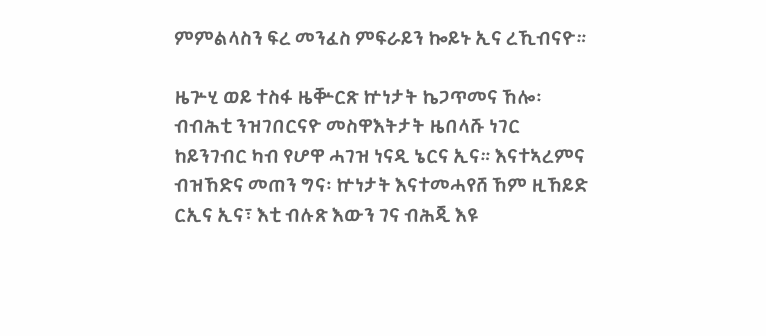ምምልላስን ፍረ መንፈስ ምፍራይን ኰይኑ ኢና ረኺብናዮ።

ዜጕሂ ወይ ተስፋ ዜቝርጽ ኵነታት ኬጋጥመና ኸሎ፡ ብብሕቲ ንዝገበርናዮ መስዋእትታት ዜበላሹ ነገር ከይንገብር ካብ የሆዋ ሓገዝ ነናዲ ኔርና ኢና። እናተኣረምና ብዝኸድና መጠን ግና፡ ኵነታት እናተመሓየሸ ኸም ዚኸይድ ርኢና ኢና፣ እቲ ብሉጽ እውን ገና ብሕጂ እዩ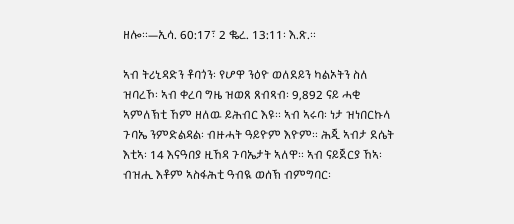ዘሎ።—ኢሳ. 60:17፣ 2 ቈረ. 13:11፡ እ.ጽ.።

ኣብ ትሪኒዳድን ቶባጎን፡ የሆዋ ንዕዮ ወለደይን ካልኦትን ስለ ዝባረኾ፡ ኣብ ቀረባ ግዜ ዝወጸ ጸብጻብ፡ 9,892 ናይ ሓቂ ኣምለኽቲ ኸም ዘለዉ ይሕብር እዩ። ኣብ ኣሩባ፡ ነታ ዝነበርኩላ ጉባኤ ንምድልዳል፡ ብዙሓት ዓይዮም እዮም። ሕጂ ኣብታ ደሴት እቲኣ፡ 14 እናዓበያ ዚኸዳ ጉባኤታት ኣለዋ። ኣብ ናይጀርያ ኸኣ፡ ብዝሒ እቶም ኣስፋሕቲ ዓብዪ ወሰኽ ብምግባር፡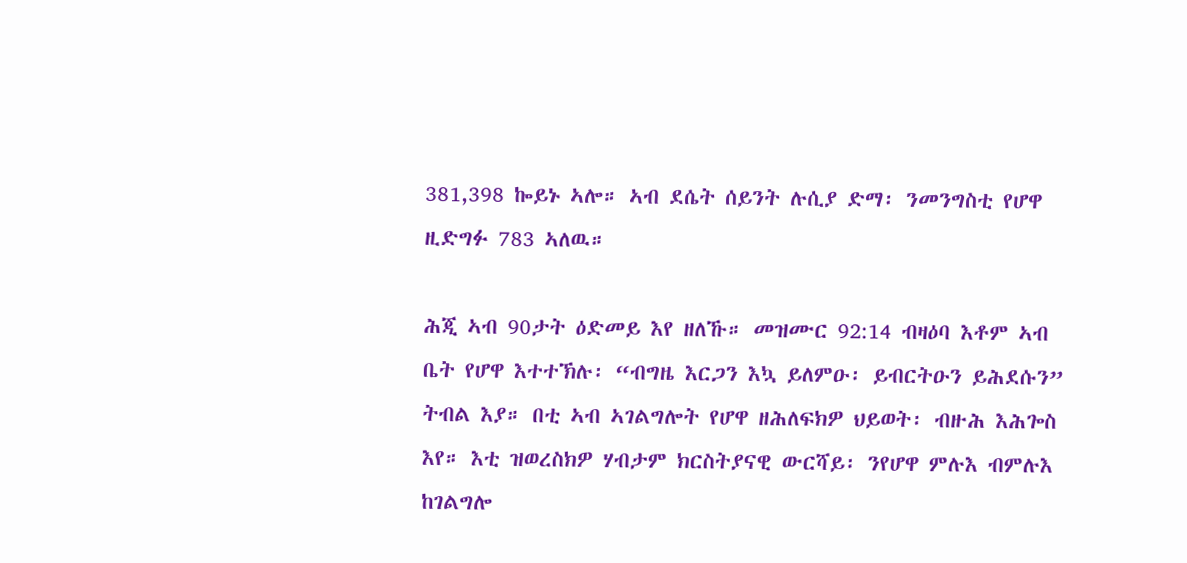381,398 ኰይኑ ኣሎ። ኣብ ደሴት ሰይንት ሉሲያ ድማ፡ ንመንግስቲ የሆዋ ዚድግፉ 783 ኣለዉ።

ሕጂ ኣብ 90ታት ዕድመይ እየ ዘለኹ። መዝሙር 92:14 ብዛዕባ እቶም ኣብ ቤት የሆዋ እተተኽሉ፡ “ብግዜ እርጋን እኳ ይለምዑ፡ ይብርትዑን ይሕደሱን” ትብል እያ። በቲ ኣብ ኣገልግሎት የሆዋ ዘሕለፍክዎ ህይወት፡ ብዙሕ እሕጐስ እየ። እቲ ዝወረስክዎ ሃብታም ክርስትያናዊ ውርሻይ፡ ንየሆዋ ምሉእ ብምሉእ ከገልግሎ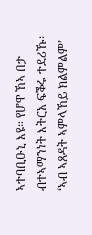ኣተባቢዑኒ እዩ። የሆዋ ኸኣ በታ ብተኣማንነት እትርአ ፍቕሩ ተደሪኹ፡ ‘ኣብ ኣጸዳት ኣምላኸይ ክልምልም’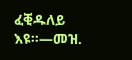ፈቒዱለይ እዩ።—መዝ.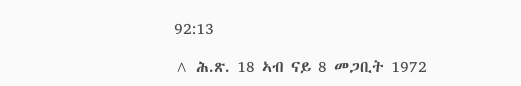92:13

^ ሕ.ጽ. 18 ኣብ ናይ 8 መጋቢት 1972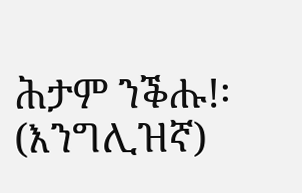ሕታም ንቕሑ!፡ (እንግሊዝኛ)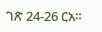ገጽ 24-26 ርአ።